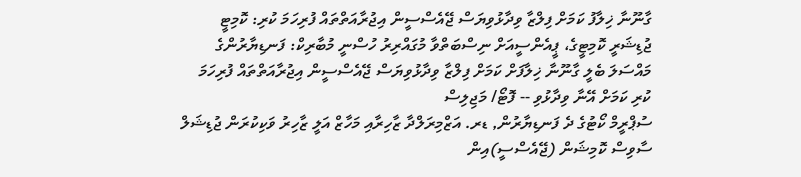ގާނޫނާ ޚިލާފު ކަމަށް ފިލްޒާ ވިދާޅުވިޔަސް ޖޭއެސްސީން އިޖުރާއަތްތައް ފުރިހަމަ ކުރި: ކޮމިޓީ
ޖުޑިޝަރީ ކޮމިޓީގެ، ޕީއެންސީއަށް ނިސްބަތްވާ މުގައްރިރު ހުސްނީ މުބާރިކް: ފަނޑިޔާރުންގެ މައްސަލަ ބެލީ ގާނޫނާ ޚިލާފަށް ކަމަށް ފިލްޒާ ވިދާޅުވިޔަސް ޖޭއެސްސީން އިޖުރާއަތްތައް ފުރިހަމަ ކުރި ކަމަށް އޭނާ ވިދާޅުވި -- ފޮޓޯ/ މަޖިލިސް
ސުޕްރީމް ކޯޓުގެ ދެ ފަނޑިޔާރުން, ޑރ. އަޒްމިރަލްދާ ޒާހިރާއި މަހާޒް އަލީ ޒާހިރު ވަކިކުރަން ޖުޑިޝަލް ސާވިސް ކޮމިޝަން (ޖޭއެސްސީ)އިން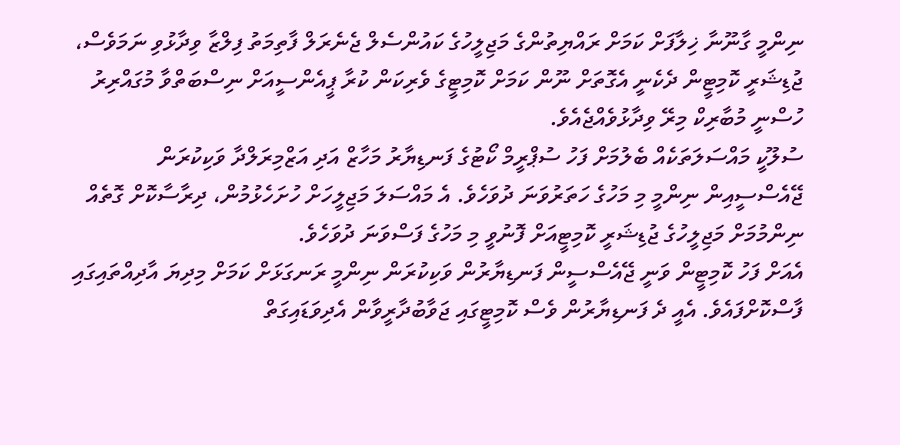ނިންމީ ގާނޫނާ ޚިލާފަށް ކަމަށް ރައްޔިތުންގެ މަޖިލީހުގެ ކައުންސެލް ޖެނެރަލް ފާތިމަތު ފިލްޒާ ވިދާޅުވި ނަމަވެސް، ޖުޑިޝަރީ ކޮމިޓީން ދެކެނީ އެގޮތަށް ނޫން ކަމަށް ކޮމިޓީގެ ވެރިކަން ކުރާ ޕީއެންސީއަށް ނިސްބަތްވާ މުގައްރިރު ހުސްނީ މުބާރިކް މިރޭ ވިދާޅުވެއްޖެއެވެ.
ސުލޫކީ މައްސަލަތަކެއް ބެލުމަށް ފަހު ސުޕްރީމް ކޯޓުގެ ފަނޑިޔާރު މަހާޒް އަދި އަޒްމިރަލްދާ ވަކިކުރަން ޖޭއެސްސީއިން ނިންމީ މި މަހުގެ ހަތަރުވަނަ ދުވަހެވެ. އެ މައްސަލަ މަޖިލީހަށް ހުށަހެޅުމުން، ދިރާސާކޮށް ގޮތެއް ނިންމުމަށް މަޖިލީހުގެ ޖުޑިޝަރީ ކޮމިޓީއަށް ފޮނުވީ މި މަހުގެ ފަސްވަނަ ދުވަހެވެ.
އެއަށް ފަހު ކޮމިޓީން ވަނީ ޖޭއެސްސީން ފަނޑިޔާރުން ވަކިކުރަން ނިންމީ ރަނގަޅަށް ކަމަށް މިދިޔަ އާދިއްތައިގައި ފާސްކޮށްފައެވެ. އެއީ ދެ ފަނޑިޔާރުން ވެސް ކޮމިޓީގައި ޖަވާބުދާރީވާން އެދިވަޑައިގަތް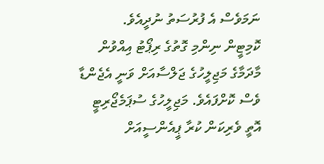ނަމަވެސް އެ ފުރުސަތު ނުދީއެވެ.
ކޮމިޓީން ނިންމި ގޮތުގެ ރިޕޯޓު އިއްވުން މާދަމާގެ މަޖިލީހުގެ ޖަލްސާއަށް ވަނީ އެޖެންޑާ ވެސް ކޮށްފައެވެ. މަޖިލީހުގެ ސުޕަމެޖޯރިޓީ އޮތީ ވެރިކަން ކުރާ ޕީއެންސީއަށް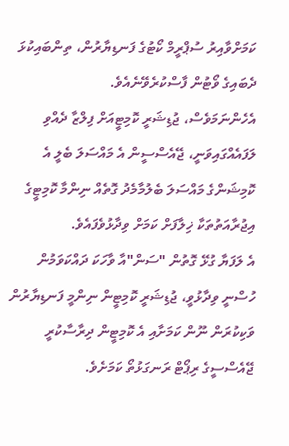ކަމަށްވާއިރު ސުޕްރީމް ކޯޓުގެ ފަނޑިޔާރުން، ތިންބައިކުޅަ ދެބައިގެ ވޯޓުން ފާސްކުރެވޭނެއެވެ.
އެހެންނަމަވެސް، ޖުޑިޝަރީ ކޮމިޓީއަށް ފިލްޒާ ދެއްވި ލަފައެއްގައިވަނީ، ޖޭއެސްސީން އެ މައްސަލަ ބެލީ އެ ކޮމިޝަންގެ މައްސަލަ ބެލުމާމެދު ގޮތެއް ނިންމާ ކޮމިޓީގެ އިޖުރާއަތުތަކާ ޚިލާފަށް ކަމަށް ވިދާޅުވެފައެވެ.
އެ ލަފަޔާ ގުޅޭ ގޮތުން "ސަން"އާ ވާހަކަ ދައްކަވަމުން ހުސްނީ ވިދާޅުވީ، ޖުޑިޝަރީ ކޮމިޓީން ނިންމީ ފަނޑިޔާރުން ވަކިކުރަން ނޫން ކަމަށާއި އެ ކޮމިޓީން ދިރާސާކުރީ ޖޭއެސްސީގެ ރިޕޯޓް ރަނގަޅުތޯ ކަމަށެވެ.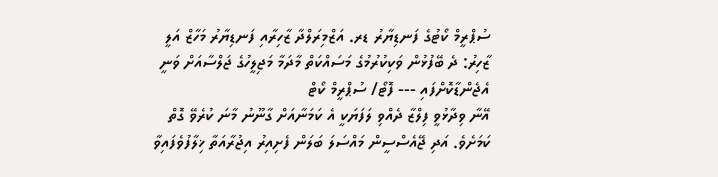ސުޕްރީމް ކޯޓުގެ ފަނޑިޔާރު ޑރ. އަޒްމިރަލްދާ ޒާހިރާއި ފަނޑިޔާރު މަހާޒް އަލީ ޒާހިރު: ދެ ބޭފުޅުން ވަކިކުރުމުގެ މަސައްކަތް މާދަމާ މަޖިލީހުގެ ޖަލްސާއަށް ވަނީ އެޖެންޑާކޮށްފައި --- ފޮޓޯ/ ސުޕްރީމް ކޯޓް
އޭނާ ވިދާޅުވީ ފިލްޒާ ދެއްވި ލަފަޔަކީ އެ ކަމަނާއަށް ގާނޫނު މާނަ ކުރެވޭ ގޮތް ކަމަށެވެ. އަދި ޖޭއެސްސީން މައްސަލަ ބަލަން ފެށިއިރު އިޖުރާއަތާ ޚިލާފުވެފައިވާ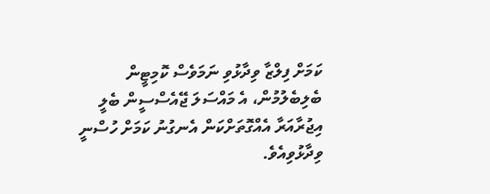ކަމަށް ފިލްޒާ ވިދާޅުވި ނަމަވެސް ކޮމިޓީން ބެލިބެލުމުން، އެ މައްސަލަ ޖޭއެސްސީން ބެލީ އިޖުރާއަރާ އެއްގޮތަށްކަން އެނގުނު ކަމަށް ހުސްނީ ވިދާޅުވިއެވެ.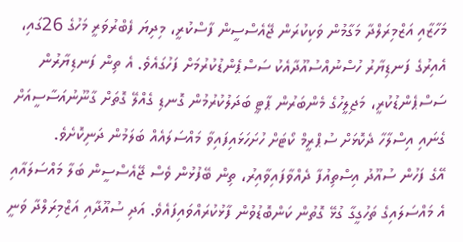މަހާޒާއި އަޒްމިރަލްދާ މަގާމުން ވަކިކުރަން ޖޭއެސްސީން ފާސްކުރީ، މިދިޔަ ފެބްރުވަރީ މަހުގެ 26ގައި، އެއިރުގެ ފަނޑިޔާރު ހުސްނުއްސުއޫދާއެކު ސަސްޕެންޑުކުރުމަށް ފަހުގައެވެ. އެ ތިން ފަނޑިޔާރުން ސަސްޕެންޑުކުރީ، މަޖިލީހުގެ މެންބަރުން ޕާޓީ ބަދަލުކުރުމުން ގޮނޑި ގެއްލޭ ގޮތަށް ގާނޫނުއަސާސީއަށް ގެނައި އިސްލާހާ ދެކޮޅަށް ސުޕްރީމް ކޯޓަށް ހުށަހަޅައިފައިވާ މައްސަލައެއް ބަލަމުން ދަނިކޮށެވެ.
އޭގެ ފަހުން ސުއޫދު އިސްތިއުފާ ދެއްވާފައިވާއިރު، ތިން ބޭފުޅުން ވެސް ޖޭއެސްސީން ބަލާ މައްސަލައާއި އެ މައްސަލައިގެ ތަހުގީގާ ގުޅޭ ގޮތުން ކަންބޮޑުވުން ފާޅުކުރައްވައިފައެވެ. އަދި ސުއޫދާއި އަޒްމިރަލްދާ ވަނީ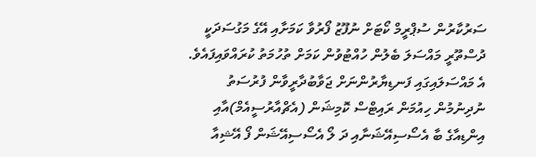ސަރުކާރުން ސުޕްރީމް ކޯޓަށް ނުފޫޒު ފޯރުވާ ކަމަށާއި އޭގެ މަގުސަދަކީ ދުސްތޫރީ މައްސަލަ ބެލުން ހުއްޓުވުން ކަމަށް ތުހުމަތު ކުރައްވައިފައެވެ.
އެ މައްސަލައިގައި ފަނޑިޔާރުންނަށް ޖަވާބުދާރީވާން ފުރުސަތު ނުދިނުމުން ހިއުމަން ރައިޓްސް ކޮމިޝަން (އެޗްއާރުސީއެމް)އާއި އިންޑިއާގެ ބާ އެސޯސިއޭޝަނާއި ދަ ލޯ އެސޯސިއޭޝަން ފޯ އޭޝިއާ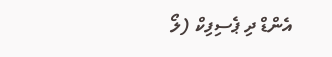އެންޑް ދި ޕެސިފިކް (ލޯ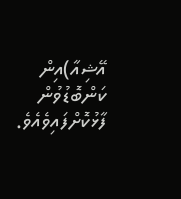އޭޝިއާ)އިން ކަންބޮޑުވުން ފާޅުކޮށްފައިވެއެވެ.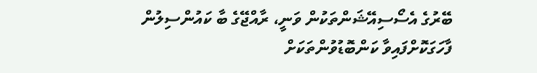ބޭރުގެ އެސޯސިއޭޝަންތަކުން ވަނީ، ރާއްޖޭގެ ބާ ކައުންސިލުން ފާހަގަކޮށްފައިވާ ކަންބޮޑުވުންތަކަށް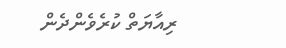ރިއާޔަތް ކުރެވެންދެން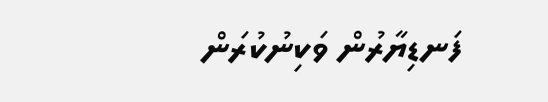ފަނޑިޔާރުން ވަކިނުކުރަން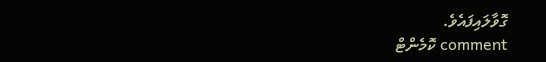ގޮވާލައިފައެވެ.
comment ކޮމެންޓް